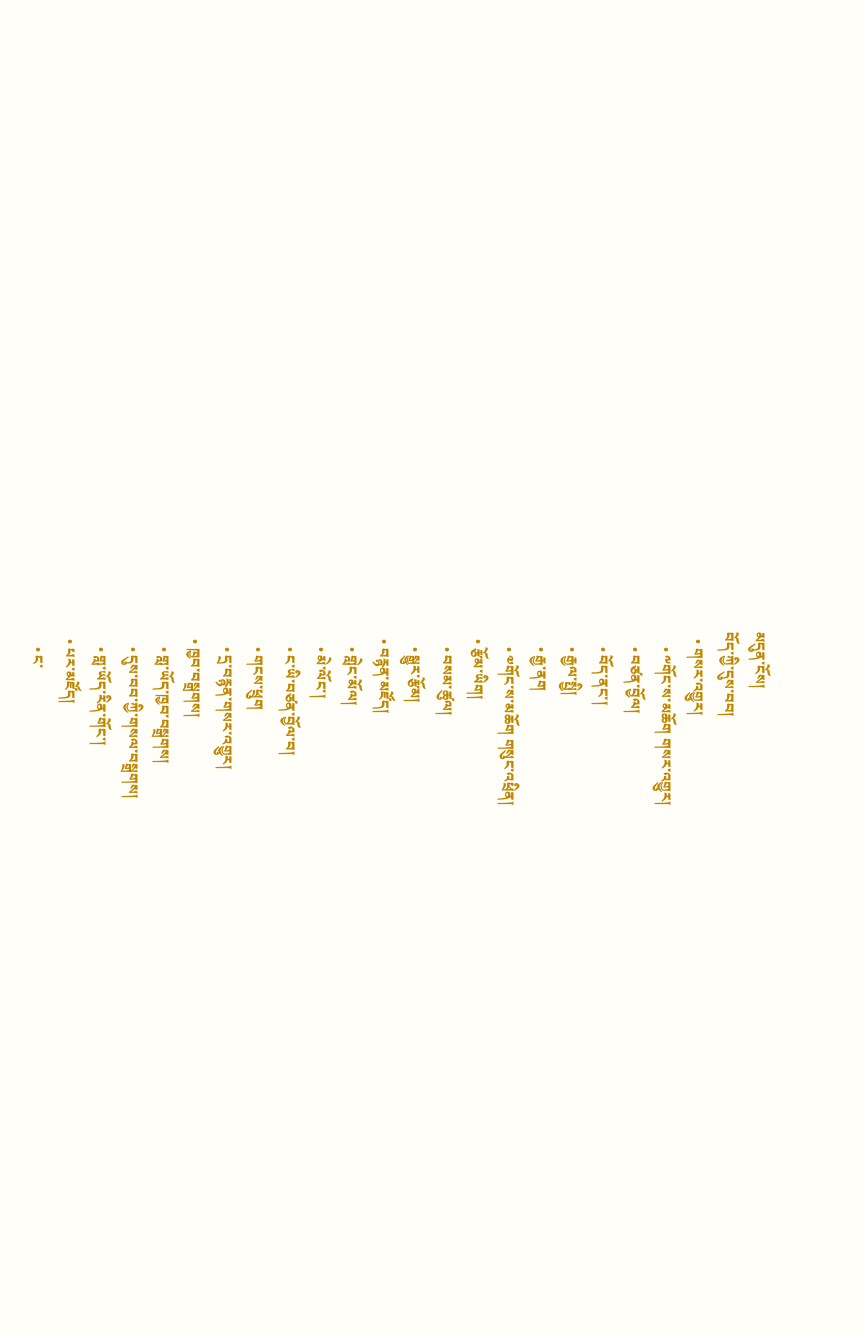མདུན་ངོས།
བོད་ཀྱི་དུས་བབ།
  • གསར་འགྱུར།
    • ༸གོང་ས་མཆོག གསར་འགྱུར།
    • བཙན་བྱོལ།
    • བོད་ནང་།
    • རྒྱལ་སྤྱི།
    • རྒྱ་ནག
    • ༧གོང་ས་མཆོག གསུང་འཕྲིན།
  • རྩོམ་ཡིག།
    • བསམ་ཚུལ།
    • སྒྱུར་རྩོམ།
  • བརྙན་མཛོད།
    • གླེང་མོལ།
    • མེ་ལོང་།
    • ང་ཡི་བཙན་བྱོལ་བ།
    • གངས་ཕྲུག
    • དྲ་བརྙན་གསར་འགྱུར།
  • ཁྱབ་བསྒྲགས།
    • གླ་ཡོད་ཁྱབ་བསྒྲགས།
    • དུས་བབ་ཀྱི་གསལ་བསྒྲགས།
    • གླ་ཡོད་རིན་གོང་།
  • པར་མཛོད།
    • ང་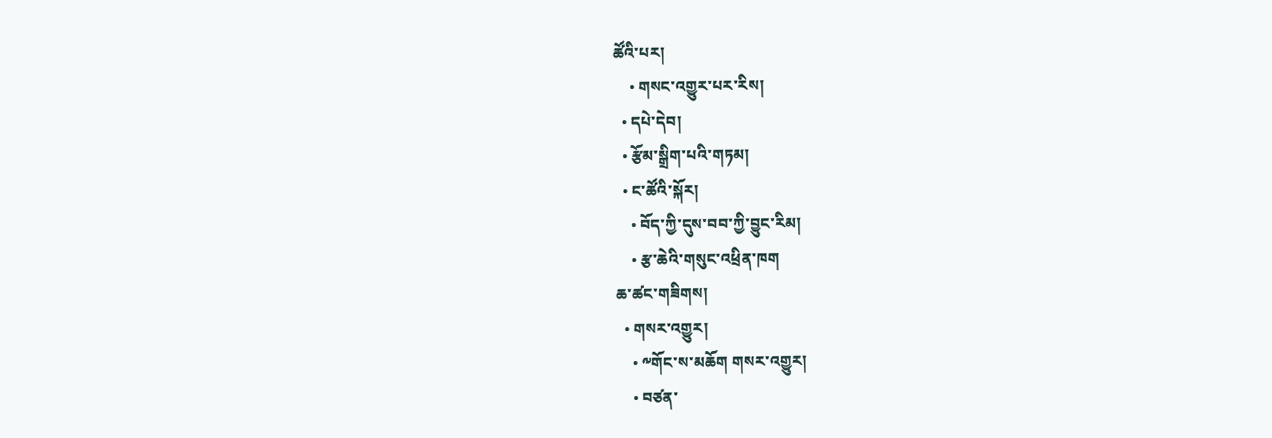ཚོའི་པར།
    • གསང་འགྱུར་པར་རིས།
  • དཔེ་དེབ།
  • རྩོམ་སྒྲིག་པའི་གཏམ།
  • ང་ཚོའི་སྐོར།
    • བོད་ཀྱི་དུས་བབ་ཀྱི་བྱུང་རིམ།
    • རྩ་ཆེའི་གསུང་འཕྲིན་ཁག
ཆ་ཚང་གཟིགས།
  • གསར་འགྱུར།
    • ༸གོང་ས་མཆོག གསར་འགྱུར།
    • བཙན་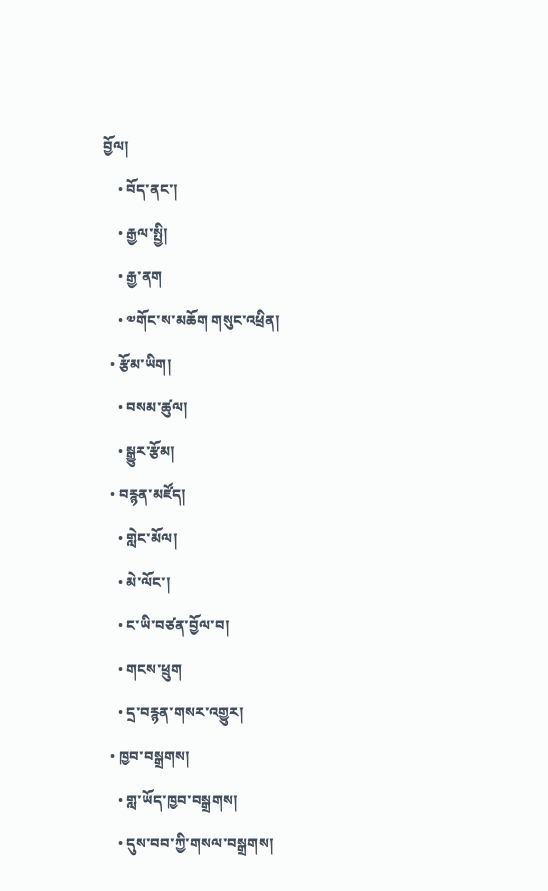བྱོལ།
    • བོད་ནང་།
    • རྒྱལ་སྤྱི།
    • རྒྱ་ནག
    • ༧གོང་ས་མཆོག གསུང་འཕྲིན།
  • རྩོམ་ཡིག།
    • བསམ་ཚུལ།
    • སྒྱུར་རྩོམ།
  • བརྙན་མཛོད།
    • གླེང་མོལ།
    • མེ་ལོང་།
    • ང་ཡི་བཙན་བྱོལ་བ།
    • གངས་ཕྲུག
    • དྲ་བརྙན་གསར་འགྱུར།
  • ཁྱབ་བསྒྲགས།
    • གླ་ཡོད་ཁྱབ་བསྒྲགས།
    • དུས་བབ་ཀྱི་གསལ་བསྒྲགས།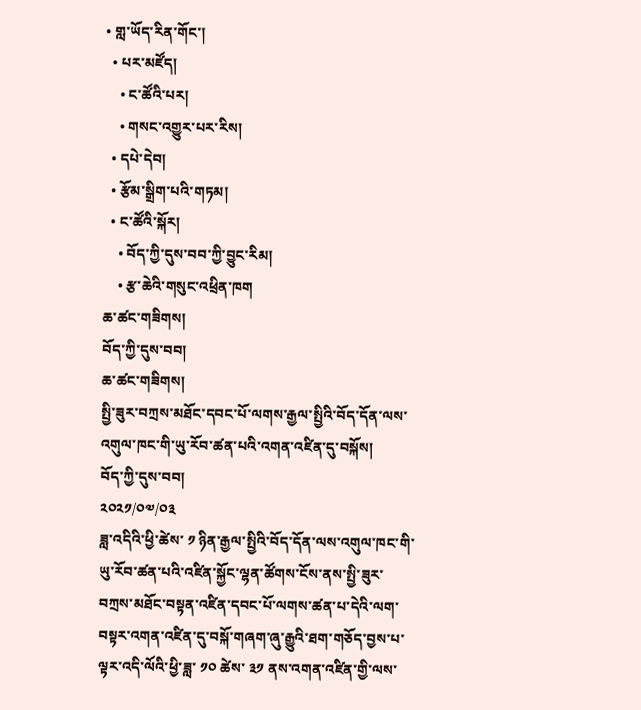• གླ་ཡོད་རིན་གོང་།
  • པར་མཛོད།
    • ང་ཚོའི་པར།
    • གསང་འགྱུར་པར་རིས།
  • དཔེ་དེབ།
  • རྩོམ་སྒྲིག་པའི་གཏམ།
  • ང་ཚོའི་སྐོར།
    • བོད་ཀྱི་དུས་བབ་ཀྱི་བྱུང་རིམ།
    • རྩ་ཆེའི་གསུང་འཕྲིན་ཁག
ཆ་ཚང་གཟིགས།
བོད་ཀྱི་དུས་བབ།
ཆ་ཚང་གཟིགས།
སྤྱི་ཟུར་བཀྲས་མཐོང་དབང་པོ་ལགས་རྒྱལ་སྤྱིའི་བོད་དོན་ལས་འགུལ་ཁང་གི་ཡུ་རོབ་ཚན་པའི་འགན་འཛིན་དུ་བསྐོས།
བོད་ཀྱི་དུས་བབ།
༢༠༢༡/༠༧/༠༣
ཟླ་འདིའི་ཕྱི་ཚེས་ ༡ ཉིན་རྒྱལ་སྤྱིའི་བོད་དོན་ལས་འགུལ་ཁང་གི་ཡུ་རོབ་ཚན་པའི་འཛིན་སྐྱོང་ལྷན་ཚོགས་ངོས་ནས་སྤྱི་ཟུར་བཀྲས་མཐོང་བསྟན་འཛིན་དབང་པོ་ལགས་ཚན་པ་དེའི་ལག་བསྟར་འགན་འཛིན་དུ་བསྐོ་གཞག་ཞུ་རྒྱུའི་ཐག་གཅོད་བྱས་པ་ལྟར་འདི་ལོའི་ཕྱི་ཟླ་ ༡༠ ཚེས་ ༣༡ ནས་འགན་འཛིན་གྱི་ལས་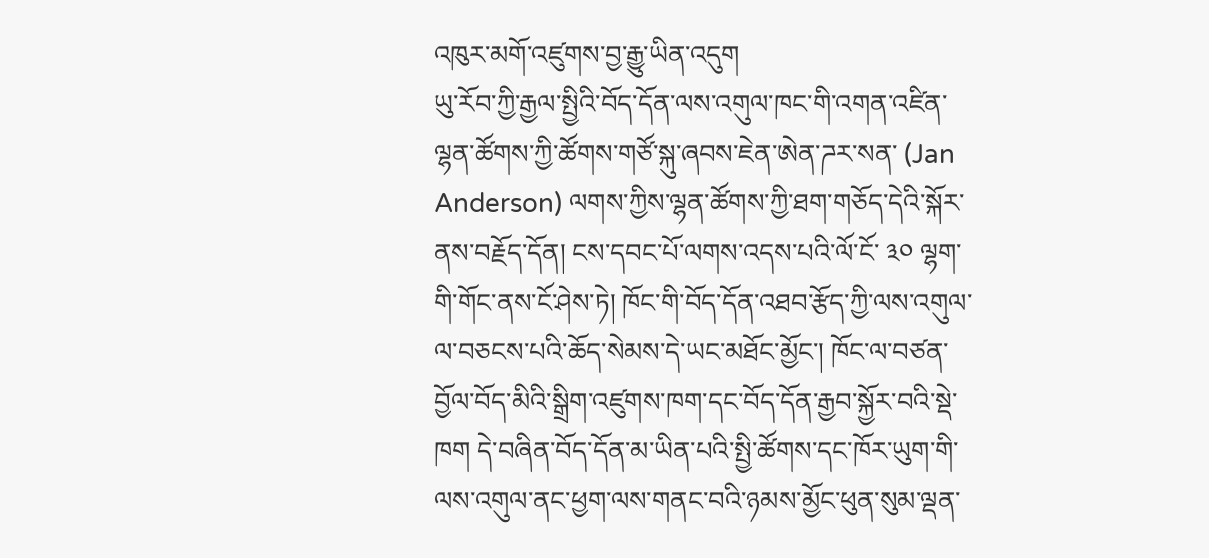འཁུར་མགོ་འཛུགས་བྱ་རྒྱུ་ཡིན་འདུག
ཡུ་རོབ་ཀྱི་རྒྱལ་སྤྱིའི་བོད་དོན་ལས་འགུལ་ཁང་གི་འགན་འཛིན་ལྷན་ཚོགས་ཀྱི་ཚོགས་གཙོ་སྐུ་ཞབས་ཇེན་ཨེན་ཌར་སན་ (Jan Anderson) ལགས་ཀྱིས་ལྷན་ཚོགས་ཀྱི་ཐག་གཅོད་དེའི་སྐོར་ནས་བརྗོད་དོན། ངས་དབང་པོ་ལགས་འདས་པའི་ལོ་ངོ་ ༣༠ ལྷག་གི་གོང་ནས་ངོ་ཤེས་ཏེ། ཁོང་གི་བོད་དོན་འཐབ་རྩོད་ཀྱི་ལས་འགུལ་ལ་བཅངས་པའི་ཆོད་སེམས་དེ་ཡང་མཐོང་མྱོང་། ཁོང་ལ་བཙན་བྱོལ་བོད་མིའི་སྒྲིག་འཛུགས་ཁག་དང་བོད་དོན་རྒྱབ་སྐྱོར་བའི་སྡེ་ཁག དེ་བཞིན་བོད་དོན་མ་ཡིན་པའི་སྤྱི་ཚོགས་དང་ཁོར་ཡུག་གི་ལས་འགུལ་ནང་ཕྱག་ལས་གནང་བའི་ཉམས་མྱོང་ཕུན་སུམ་ལྡན་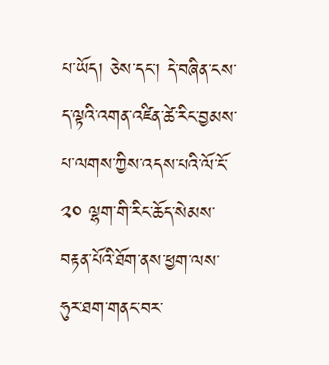པ་ཡོད། ཅེས་དང་། དེ་བཞིན་ངས་ད་ལྟའི་འགན་འཛིན་ཚེ་རིང་བྱམས་པ་ལགས་ཀྱིས་འདས་པའི་ལོ་ངོ་ ༢༠ ལྷག་གི་རིང་ཆོད་སེམས་བརྟན་པོའི་ཐོག་ནས་ཕྱག་ལས་ཧུར་ཐག་གནང་བར་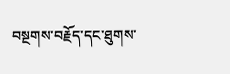བསྔགས་བརྗོད་དང་ཐུགས་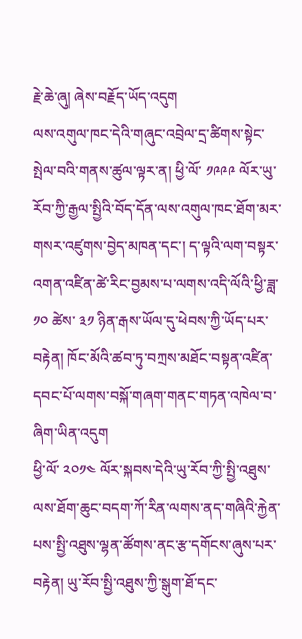རྗེ་ཆེ་ཞུ། ཞེས་བརྗོད་ཡོད་འདུག
ལས་འགུལ་ཁང་དེའི་གཞུང་འབྲེལ་དྲ་ཚིགས་སྟེང་སྤེལ་བའི་གནས་ཚུལ་ལྟར་ན། ཕྱི་ལོ་ ༡༩༩༩ ལོར་ཡུ་རོབ་ཀྱི་རྒྱལ་སྤྱིའི་བོད་དོན་ལས་འགུལ་ཁང་ཐོག་མར་གསར་འཛུགས་བྱེད་མཁན་དང་། ད་ལྟའི་ལག་བསྟར་འགན་འཛིན་ཚེ་རིང་བྱམས་པ་ལགས་འདི་ལོའི་ཕྱི་ཟླ་ ༡༠ ཚེས་ ༣༡ ཉིན་རྒས་ཡོལ་དུ་ཕེབས་ཀྱི་ཡོད་པར་བརྟེན། ཁོང་མོའི་ཚབ་ཏུ་བཀྲས་མཐོང་བསྟན་འཛིན་དབང་པོ་ལགས་བསྐོ་གཞག་གནང་གཏན་འཁེལ་བ་ཞིག་ཡིན་འདུག
ཕྱི་ལོ་ ༢༠༡༤ ལོར་སྐབས་དེའི་ཡུ་རོབ་ཀྱི་སྤྱི་འཐུས་ལས་ཐོག་ཆུང་བདག་ཀོ་རིན་ལགས་ནད་གཞིའི་རྐྱེན་པས་སྤྱི་འཐུས་ལྷན་ཚོགས་ནང་རྩ་དགོངས་ཞུས་པར་བརྟེན། ཡུ་རོབ་སྤྱི་འཐུས་ཀྱི་སྒུག་ཐོ་དང་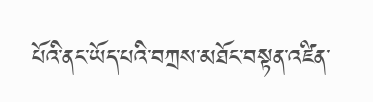པོའི་ནང་ཡོད་པའི་བཀྲས་མཐོང་བསྟན་འཛིན་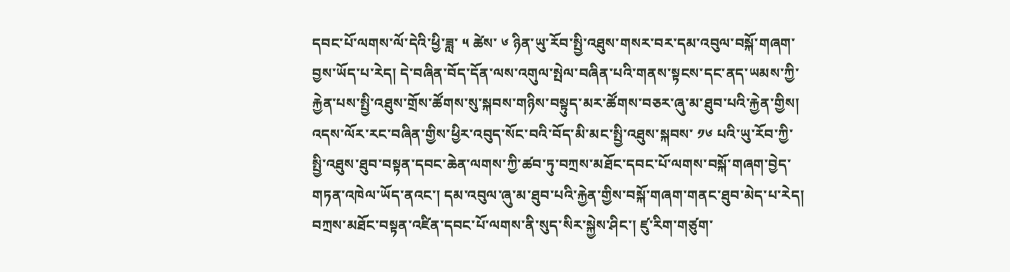དབང་པོ་ལགས་ལོ་དེའི་ཕྱི་ཟླ་ ༥ ཚེས་ ༦ ཉིན་ཡུ་རོབ་སྤྱི་འཐུས་གསར་བར་དམ་འབུལ་བསྐོ་གཞག་བྱས་ཡོད་པ་རེད། དེ་བཞིན་བོད་དོན་ལས་འགུལ་སྤེལ་བཞིན་པའི་གནས་སྟངས་དང་ནད་ཡམས་ཀྱི་རྐྱེན་པས་སྤྱི་འཐུས་གྲོས་ཚོགས་སུ་སྐབས་གཉིས་བསྟུད་མར་ཚོགས་བཅར་ཞུ་མ་ཐུབ་པའི་རྐྱེན་གྱིས། འདས་ལོར་རང་བཞིན་གྱིས་ཕྱིར་འབུད་སོང་བའི་བོད་མི་མང་སྤྱི་འཐུས་སྐབས་ ༡༦ པའི་ཡུ་རོབ་ཀྱི་སྤྱི་འཐུས་ཐུབ་བསྟན་དབང་ཆེན་ལགས་ཀྱི་ཚབ་ཏུ་བཀྲས་མཐོང་དབང་པོ་ལགས་བསྐོ་གཞག་བྱེད་གཏན་འཁེལ་ཡོད་ནའང་། དམ་འབུལ་ཞུ་མ་ཐུབ་པའི་རྐྱེན་གྱིས་བསྐོ་གཞག་གནང་ཐུབ་མེད་པ་རེད།
བཀྲས་མཐོང་བསྟན་འཛིན་དབང་པོ་ལགས་ནི་སུད་སིར་སྐྱེས་ཤིང་། ཛུ་རིག་གཙུག་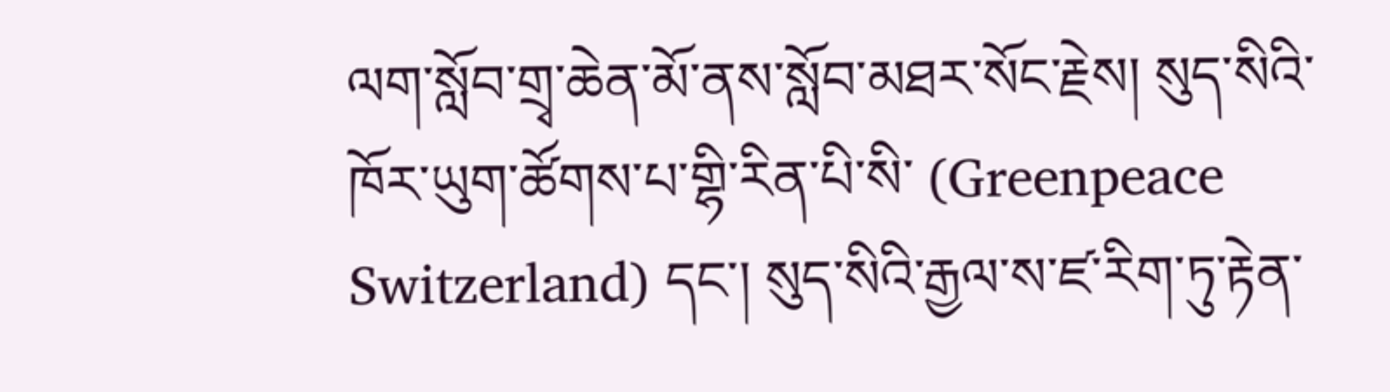ལག་སློབ་གྲྭ་ཆེན་མོ་ནས་སློབ་མཐར་སོང་རྗེས། སུད་སིའི་ཁོར་ཡུག་ཚོགས་པ་གྷི་རིན་པི་སི་ (Greenpeace Switzerland) དང་། སུད་སིའི་རྒྱལ་ས་ཛ་རིག་ཏུ་རྟེན་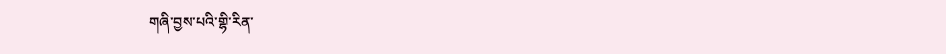གཞི་བྱས་པའི་གྷི་རིན་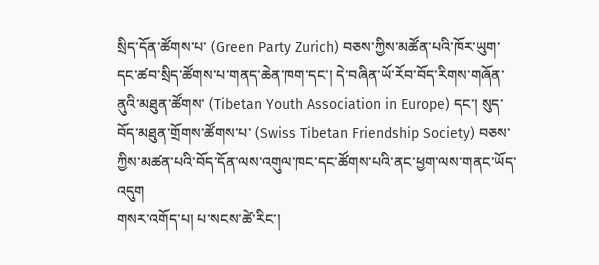སྲིད་དོན་ཚོགས་པ་ (Green Party Zurich) བཅས་ཀྱིས་མཚོན་པའི་ཁོར་ཡུག་དང་ཚབ་སྲིད་ཚོགས་པ་གནད་ཆེན་ཁག་དང་། དེ་བཞིན་ཡོ་རོབ་བོད་རིགས་གཞོན་ནུའི་མཐུན་ཚོགས་ (Tibetan Youth Association in Europe) དང་། སུད་བོད་མཐུན་གྲོགས་ཚོགས་པ་ (Swiss Tibetan Friendship Society) བཅས་ཀྱིས་མཚན་པའི་བོད་དོན་ལས་འགུལ་ཁང་དང་ཚོགས་པའི་ནང་ཕྱག་ལས་གནང་ཡོད་འདུག
གསར་འགོད་པ། པ་སངས་ཚེ་རིང་།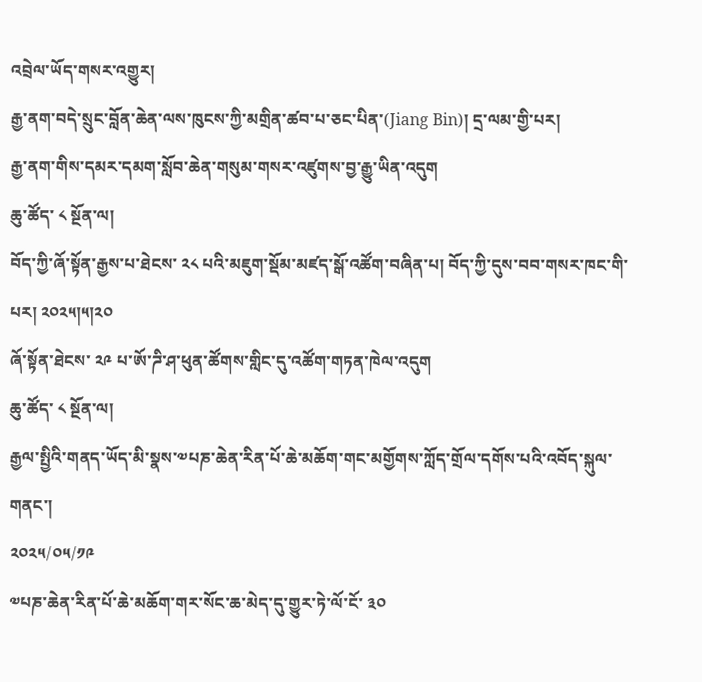འབྲེལ་ཡོད་གསར་འགྱུར།
རྒྱ་ནག་བདེ་སྲུང་བློན་ཆེན་ལས་ཁུངས་ཀྱི་མགྲིན་ཚབ་པ་ཅང་པིན་(Jiang Bin)། དྲ་ལམ་གྱི་པར།
རྒྱ་ནག་གིས་དམར་དམག་སློབ་ཆེན་གསུམ་གསར་འཛུགས་བྱ་རྒྱུ་ཡིན་འདུག
ཆུ་ཚོད་ ༨ སྔོན་ལ།
བོད་ཀྱི་ཞོ་སྟོན་རྒྱས་པ་ཐེངས་ ༢༨ པའི་མཇུག་སྡོམ་མཛད་སྒོ་འཚོག་བཞིན་པ། བོད་ཀྱི་དུས་བབ་གསར་ཁང་གི་པར། ༢༠༢༥།༥།༢༠
ཞོ་སྟོན་ཐེངས་ ༢༩ པ་ཨོ་ཌི་ཤ་ཕུན་ཚོགས་གླིང་དུ་འཚོག་གཏན་ཁེལ་འདུག
ཆུ་ཚོད་ ༨ སྔོན་ལ།
རྒྱལ་སྤྱིའི་གནད་ཡོད་མི་སྣས་༧པཎ་ཆེན་རིན་པོ་ཆེ་མཆོག་གང་མགྱོགས་ཀློད་གྲོལ་དགོས་པའི་འབོད་སྐུལ་གནང་།
༢༠༢༥/༠༥/༡༩
༧པཎ་ཆེན་རིན་པོ་ཆེ་མཆོག་གར་སོང་ཆ་མེད་དུ་གྱུར་ཏེ་ལོ་ངོ་ ༣༠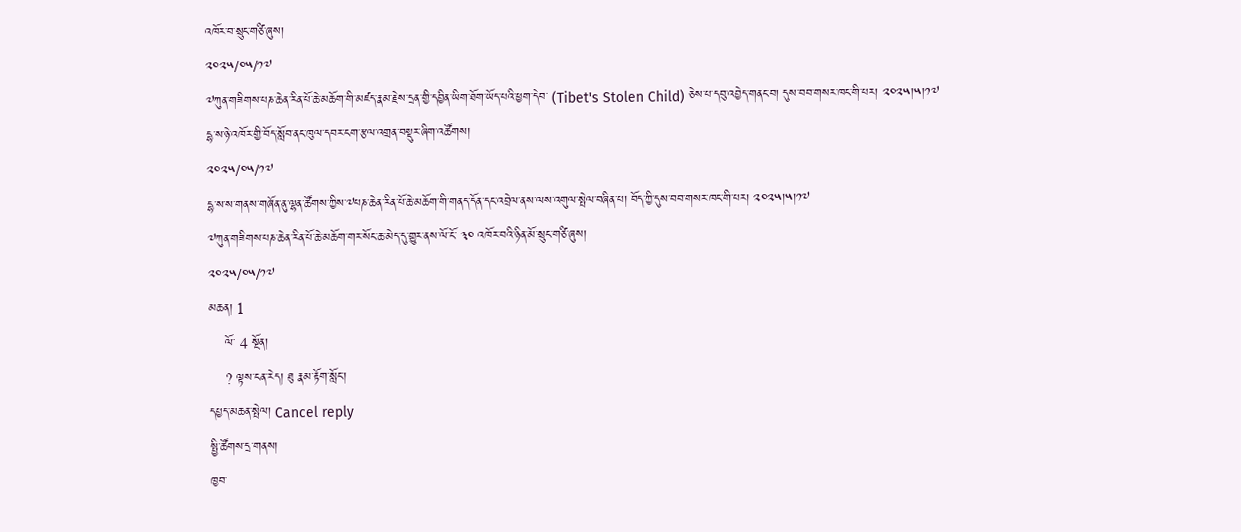འཁོར་བ་སྲུང་གཙི་ཞུས།
༢༠༢༥/༠༥/༡༧
༧ཀུན་གཟིགས་པཎ་ཆེན་རིན་པོ་ཆེ་མཆོག་གི་མཛད་རྣམ་རྗེས་དྲན་གྱི་དབྱིན་ཡིག་ཐོག་ཡོད་པའི་ཕྱག་དེབ་ (Tibet's Stolen Child) ཅེས་པ་དབུ་འབྱེད་གནང་བ། དུས་བབ་གསར་ཁང་གི་པར། ༢༠༢༥།༥།༡༧
དྷ་ས་ཉེ་འཁོར་གྱི་བོད་སློབ་ནང་ཁུལ་དབར་ངག་རྩལ་འགྲན་བསྡུར་ཞིག་འཚོགས།
༢༠༢༥/༠༥/༡༧
དྷ་ས་ས་གནས་གཞོན་ནུ་ལྷན་ཚོགས་ཀྱིས་༧པཎ་ཆེན་རིན་པོ་ཆེ་མཆོག་གི་གནད་དོན་དང་འབྲེལ་ནས་ལས་འགུལ་སྤེལ་བཞིན་པ། བོད་ཀྱི་དུས་བབ་གསར་ཁང་གི་པར། ༢༠༢༥།༥།༡༧
༧ཀུན་གཟིགས་པཎ་ཆེན་རིན་པོ་ཆེ་མཆོག་གར་སོང་ཆ་མེད་དུ་གྱུར་ནས་ལོ་ངོ་ ༣༠ འཁོར་བའི་ཉིན་མོ་སྲུང་གཙི་ཞུས།
༢༠༢༥/༠༥/༡༧
མཆན། 1
    ལོ་ 4 སྔོན།
    ? ལྟས་ངན་རེད། ཐུ རྣམ་རྟོག་སློང་།
དཔྱད་མཆན་སྤེལ། Cancel reply
སྤྱི་ཚོགས་དྲ་གནས།
ཁྱབ་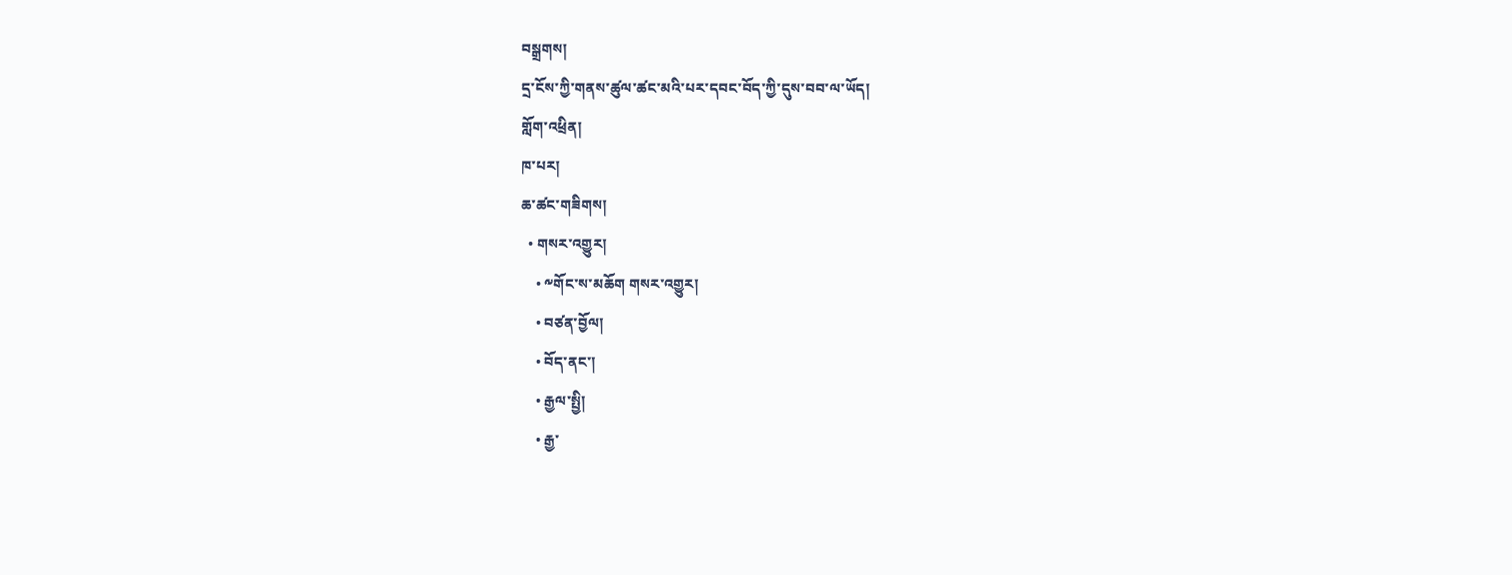བསྒྲགས།
དྲ་ངོས་ཀྱི་གནས་ཚུལ་ཚང་མའི་པར་དབང་བོད་ཀྱི་དུས་བབ་ལ་ཡོད།
གློག་འཕྲིན།
ཁ་པར།
ཆ་ཚང་གཟིགས།
  • གསར་འགྱུར།
    • ༸གོང་ས་མཆོག གསར་འགྱུར།
    • བཙན་བྱོལ།
    • བོད་ནང་།
    • རྒྱལ་སྤྱི།
    • རྒྱ་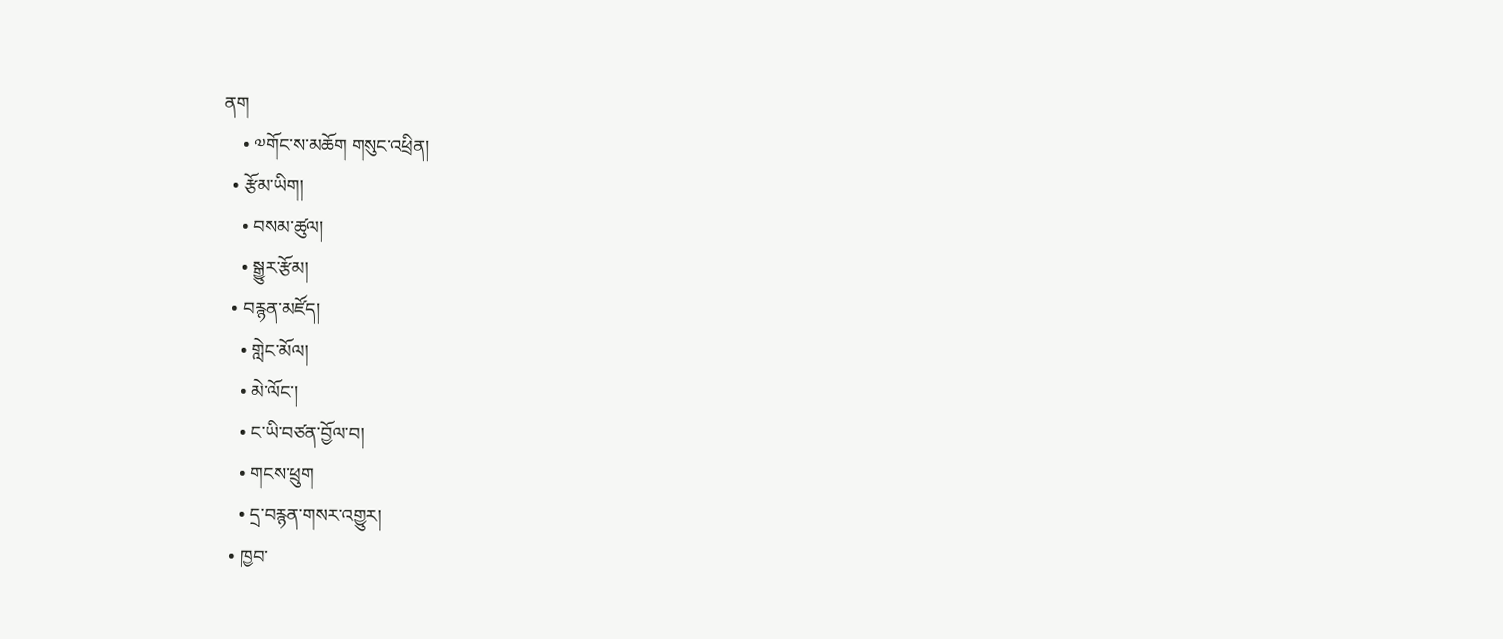ནག
    • ༧གོང་ས་མཆོག གསུང་འཕྲིན།
  • རྩོམ་ཡིག།
    • བསམ་ཚུལ།
    • སྒྱུར་རྩོམ།
  • བརྙན་མཛོད།
    • གླེང་མོལ།
    • མེ་ལོང་།
    • ང་ཡི་བཙན་བྱོལ་བ།
    • གངས་ཕྲུག
    • དྲ་བརྙན་གསར་འགྱུར།
  • ཁྱབ་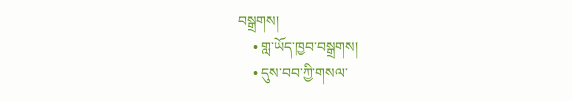བསྒྲགས།
    • གླ་ཡོད་ཁྱབ་བསྒྲགས།
    • དུས་བབ་ཀྱི་གསལ་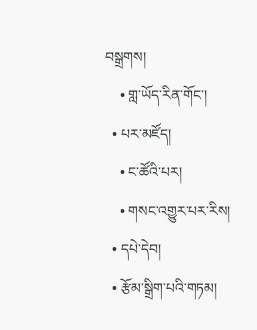བསྒྲགས།
    • གླ་ཡོད་རིན་གོང་།
  • པར་མཛོད།
    • ང་ཚོའི་པར།
    • གསང་འགྱུར་པར་རིས།
  • དཔེ་དེབ།
  • རྩོམ་སྒྲིག་པའི་གཏམ།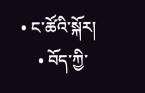• ང་ཚོའི་སྐོར།
    • བོད་ཀྱི་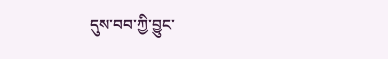དུས་བབ་ཀྱི་བྱུང་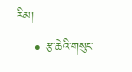རིམ།
    • རྩ་ཆེའི་གསུང་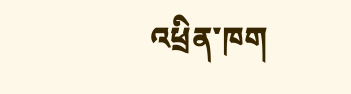འཕྲིན་ཁག